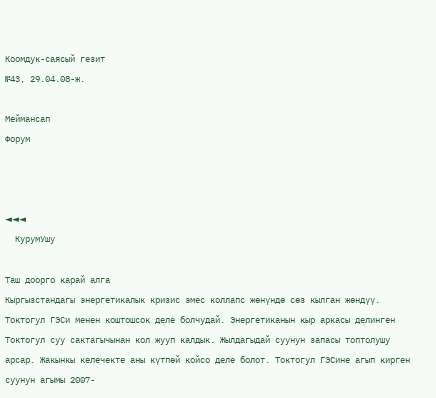Коомдук-саясый гезит
№43, 29.04.08-ж.

Меймансап
Форум



◄◄◄
  КурумУшу

Таш доорго карай алга
Кыргызстандагы энергетикалык кризис эмес коллапс жөнүндө сөз кылган жөндүү. Токтогул ГЭСи менен коштошсок деле болчудай. Энергетиканын кыр аркасы делинген Токтогул суу сактагычынан кол жууп калдык. Жылдагыдай суунун запасы топтолушу арсар. Жакынкы келечекте аны күтпөй койсо деле болот. Токтогул ГЭСине агып кирген суунун агымы 2007-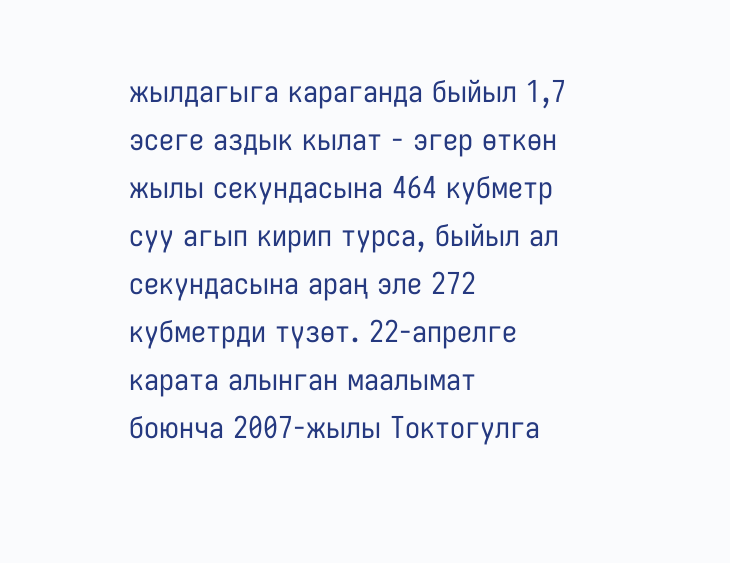жылдагыга караганда быйыл 1,7 эсеге аздык кылат - эгер өткөн жылы секундасына 464 кубметр суу агып кирип турса, быйыл ал секундасына араң эле 272 кубметрди түзөт. 22-апрелге карата алынган маалымат боюнча 2007-жылы Токтогулга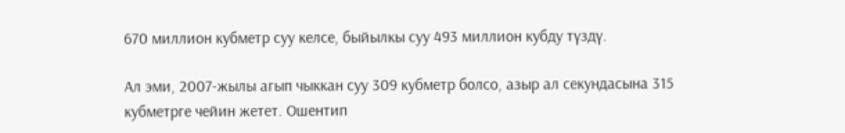670 миллион кубметр суу келсе, быйылкы суу 493 миллион кубду түздү.

Ал эми, 2007-жылы агып чыккан суу 309 кубметр болсо, азыр ал секундасына 315 кубметрге чейин жетет. Ошентип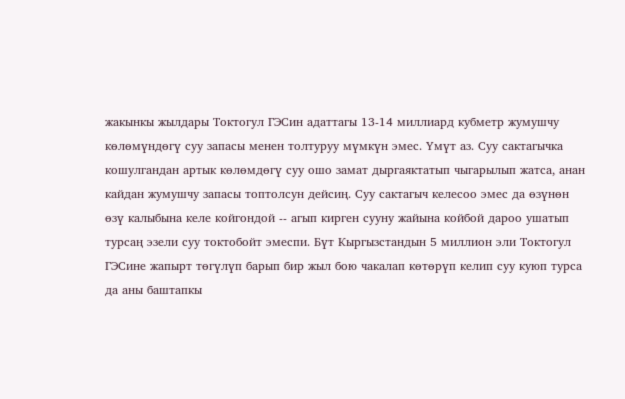жакынкы жылдары Токтогул ГЭСин адаттагы 13-14 миллиард кубметр жумушчу көлөмүндөгү суу запасы менен толтуруу мүмкүн эмес. Үмүт аз. Суу сактагычка кошулгандан артык көлөмдөгү суу ошо замат дыргаяктатып чыгарылып жатса, анан кайдан жумушчу запасы топтолсун дейсиң. Суу сактагыч келесоо эмес да өзүнөн өзү калыбына келе койгондой -- агып кирген сууну жайына койбой дароо ушатып турсаң эзели суу токтобойт эмеспи. Бүт Кыргызстандын 5 миллион эли Токтогул ГЭСине жапырт төгүлүп барып бир жыл бою чакалап көтөрүп келип суу куюп турса да аны баштапкы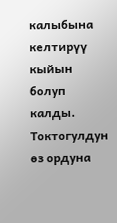калыбына келтирүү кыйын болуп калды. Токтогулдун өз ордуна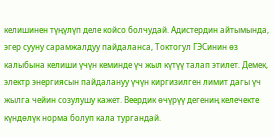келишинен түңүлүп деле койсо болчудай. Адистердин айтымында, эгер сууну сарамжалдуу пайдаланса, Токтогул ГЭСинин өз калыбына келиши үчүн кеминде үч жыл күтүү талап этилет. Демек, электр энергиясын пайдалануу үчүн киргизилген лимит дагы үч жылга чейин созулушу кажет. Веердик өчүрүү дегениң келечекте күндөлүк норма болуп кала тургандай.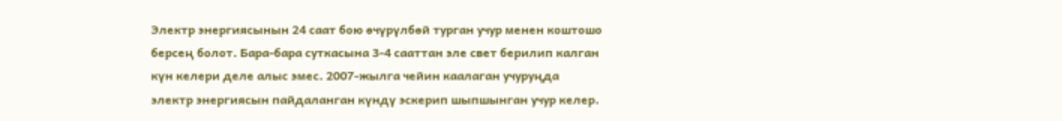Электр энергиясынын 24 саат бою өчүрүлбөй турган учур менен коштошо берсең болот. Бара-бара суткасына 3-4 сааттан эле свет берилип калган күн келери деле алыс эмес. 2007-жылга чейин каалаган учуруңда электр энергиясын пайдаланган күндү эскерип шыпшынган учур келер.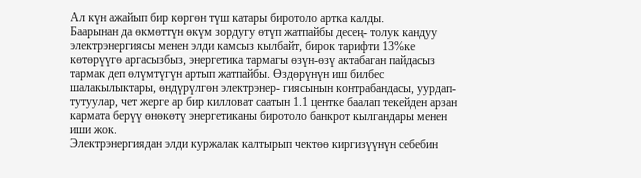Ал күн ажайып бир көргөн түш катары биротоло артка калды.
Баарынан да өкмөттүн өкүм зордугу өтүп жатпайбы десең- толук кандуу электрэнергиясы менен элди камсыз кылбайт, бирок тарифти 13%ке көтөрүүгө аргасызбыз, энергетика тармагы өзүн-өзү актабаган пайдасыз тармак деп өлүмтүгүн артып жатпайбы. Өздөрүнүн иш билбес шалакылыктары, өндүрүлгөн электрэнер- гиясынын контрабандасы, уурдап-тутуулар, чет жерге ар бир килловат саатын 1.1 центке баалап текейден арзан кармата берүү өнөкөтү энергетиканы биротоло банкрот кылгандары менен иши жок.
Электрэнергиядан элди куржалак калтырып чектөө киргизүүнүн себебин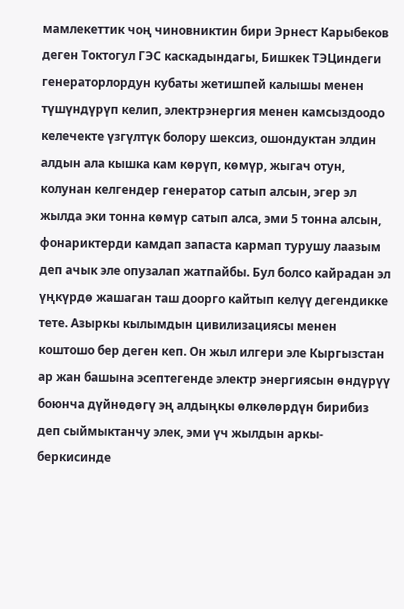мамлекеттик чоң чиновниктин бири Эрнест Карыбеков деген Токтогул ГЭС каскадындагы, Бишкек ТЭЦиндеги генераторлордун кубаты жетишпей калышы менен түшүндүрүп келип, электрэнергия менен камсыздоодо келечекте үзгүлтүк болору шексиз, ошондуктан элдин алдын ала кышка кам көрүп, көмүр, жыгач отун, колунан келгендер генератор сатып алсын, эгер эл жылда эки тонна көмүр сатып алса, эми 5 тонна алсын, фонариктерди камдап запаста кармап турушу лаазым деп ачык эле опузалап жатпайбы. Бул болсо кайрадан эл үңкүрдө жашаган таш доорго кайтып келүү дегендикке тете. Азыркы кылымдын цивилизациясы менен коштошо бер деген кеп. Он жыл илгери эле Кыргызстан ар жан башына эсептегенде электр энергиясын өндүрүү боюнча дүйнөдөгү эң алдыңкы өлкөлөрдүн бирибиз деп сыймыктанчу элек, эми үч жылдын аркы-беркисинде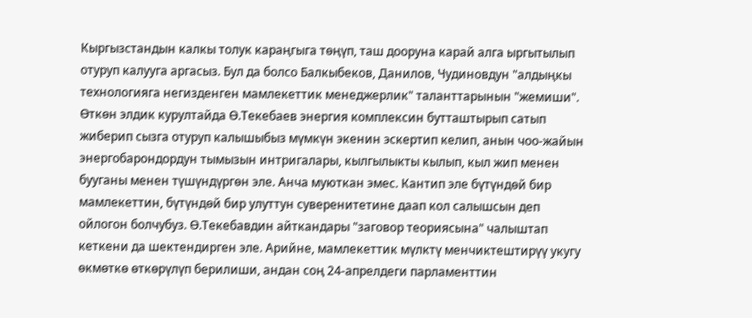Кыргызстандын калкы толук караңгыга төңүп, таш дооруна карай алга ыргытылып отуруп калууга аргасыз. Бул да болсо Балкыбеков, Данилов, Чудиновдун "алдыңкы технологияга негизденген мамлекеттик менеджерлик" таланттарынын "жемиши".
Өткөн элдик курултайда Ө.Текебаев энергия комплексин бутташтырып сатып жиберип сызга отуруп калышыбыз мүмкүн экенин эскертип келип, анын чоо-жайын энергобарондордун тымызын интригалары, кылгылыкты кылып, кыл жип менен бууганы менен түшүндүргөн эле. Анча муюткан эмес. Кантип эле бүтүндөй бир мамлекеттин, бүтүндөй бир улуттун суверенитетине даап кол салышсын деп ойлогон болчубуз. Ө.Текебавдин айткандары "заговор теориясына" чалыштап кеткени да шектендирген эле. Арийне, мамлекеттик мүлктү менчиктештирүү укугу өкмөткө өткөрүлүп берилиши, андан соң 24-апрелдеги парламенттин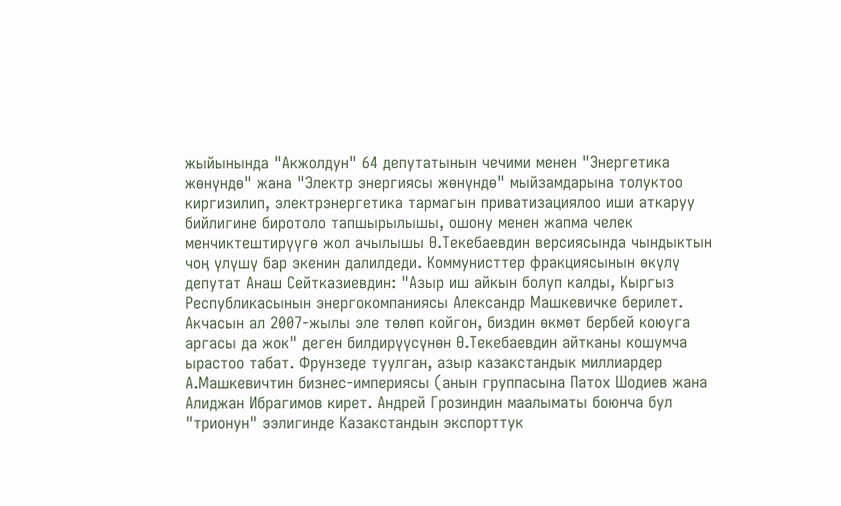жыйынында "Акжолдун" 64 депутатынын чечими менен "Энергетика жөнүндө" жана "Электр энергиясы жөнүндө" мыйзамдарына толуктоо киргизилип, электрэнергетика тармагын приватизациялоо иши аткаруу бийлигине биротоло тапшырылышы, ошону менен жапма челек менчиктештирүүгө жол ачылышы Ө.Текебаевдин версиясында чындыктын чоң үлүшү бар экенин далилдеди. Коммунисттер фракциясынын өкүлү депутат Анаш Сейтказиевдин: "Азыр иш айкын болуп калды, Кыргыз Республикасынын энергокомпаниясы Александр Машкевичке берилет. Акчасын ал 2007-жылы эле төлөп койгон, биздин өкмөт бербей коюуга аргасы да жок" деген билдирүүсүнөн Ө.Текебаевдин айтканы кошумча ырастоо табат. Фрунзеде туулган, азыр казакстандык миллиардер А.Машкевичтин бизнес-империясы (анын группасына Патох Шодиев жана Алиджан Ибрагимов кирет. Андрей Грозиндин маалыматы боюнча бул "трионун" ээлигинде Казакстандын экспорттук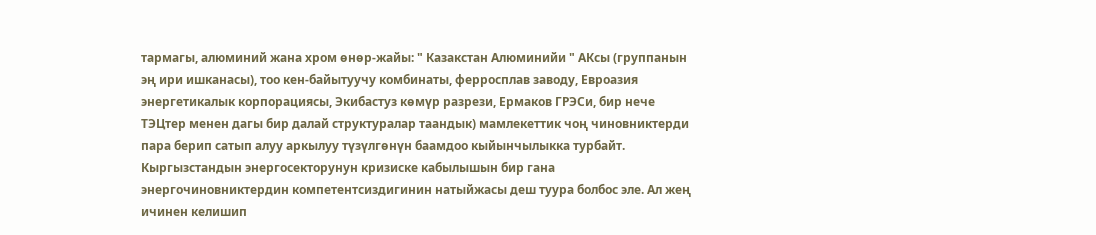тармагы, алюминий жана хром өнөр-жайы: " Казакстан Алюминийи " АКсы (группанын эң ири ишканасы), тоо кен-байытуучу комбинаты, ферросплав заводу, Евроазия энергетикалык корпорациясы, Экибастуз көмүр разрези, Ермаков ГРЭСи, бир нече ТЭЦтер менен дагы бир далай структуралар таандык) мамлекеттик чоң чиновниктерди пара берип сатып алуу аркылуу түзүлгөнүн баамдоо кыйынчылыкка турбайт.
Кыргызстандын энергосекторунун кризиске кабылышын бир гана энергочиновниктердин компетентсиздигинин натыйжасы деш туура болбос эле. Ал жең ичинен келишип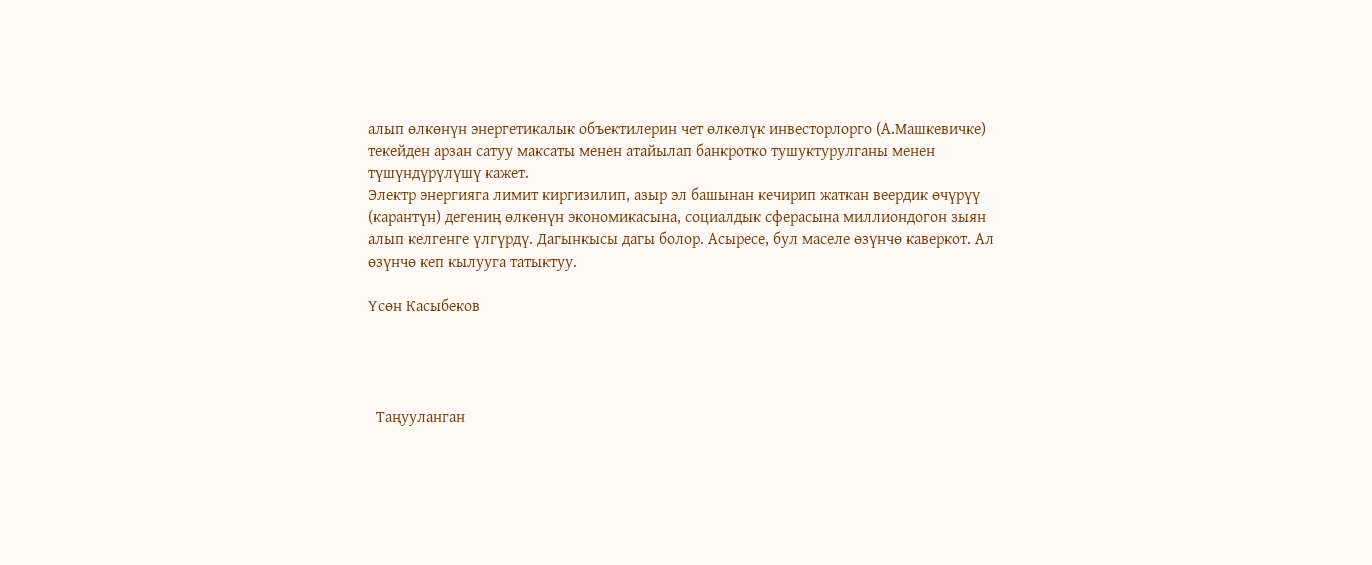алып өлкөнүн энергетикалык объектилерин чет өлкөлүк инвесторлорго (А.Машкевичке) текейден арзан сатуу максаты менен атайылап банкротко тушуктурулганы менен түшүндүрүлүшү кажет.
Электр энергияга лимит киргизилип, азыр эл башынан кечирип жаткан веердик өчүрүү (карантүн) дегениң өлкөнүн экономикасына, социалдык сферасына миллиондогон зыян алып келгенге үлгүрдү. Дагынкысы дагы болор. Асыресе, бул маселе өзүнчө каверкот. Ал өзүнчө кеп кылууга татыктуу.

Үсөн Касыбеков




  Таңууланган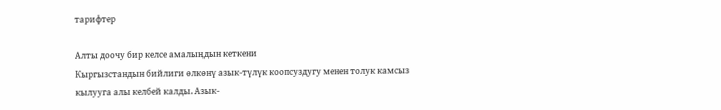тарифтер

Алты доочу бир келсе амалыңдын кеткени
Кыргызстандын бийлиги өлкөнү азык-түлүк коопсуздугу менен толук камсыз кылууга алы келбей калды. Азык-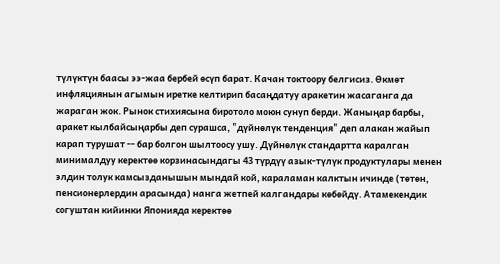түлүктүн баасы ээ-жаа бербей өсүп барат. Качан токтоору белгисиз. Өкмөт инфляциянын агымын иретке келтирип басаңдатуу аракетин жасаганга да жараган жок. Рынок стихиясына биротоло моюн сунуп берди. Жаныңар барбы, аракет кылбайсыңарбы деп сурашса, "дүйнөлүк тенденция" деп алакан жайып карап турушат -- бар болгон шылтоосу ушу. Дүйнөлүк стандартта каралган минималдуу керектөө корзинасындагы 43 түрдүү азык-түлүк продуктулары менен элдин толук камсызданышын мындай кой, караламан калктын ичинде (төтөн, пенсионерлердин арасында) нанга жетпей калгандары көбөйдү. Атамекендик согуштан кийинки Японияда керектөө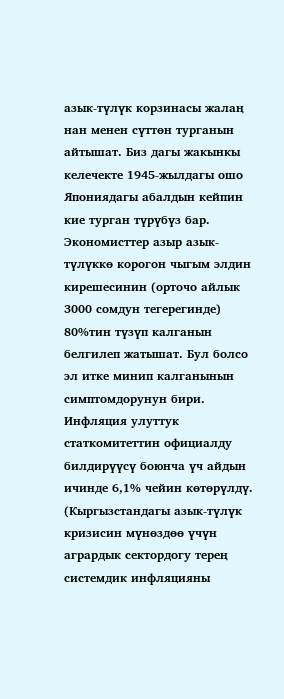азык-түлүк корзинасы жалаң нан менен сүттөн турганын айтышат. Биз дагы жакынкы келечекте 1945-жылдагы ошо Япониядагы абалдын кейпин кие турган түрүбүз бар. Экономисттер азыр азык-түлүккө корогон чыгым элдин кирешесинин (орточо айлык 3000 сомдун тегерегинде) 80%тин түзүп калганын белгилеп жатышат. Бул болсо эл итке минип калганынын симптомдорунун бири. Инфляция улуттук статкомитеттин официалду билдирүүсү боюнча үч айдын ичинде 6,1% чейин көтөрүлдү. (Кыргызстандагы азык-түлүк кризисин мүнөздөө үчүн агрардык сектордогу терең системдик инфляцияны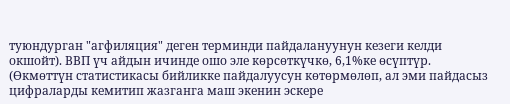туюндурган "агфиляция" деген терминди пайдалануунун кезеги келди окшойт). ВВП үч айдын ичинде ошо эле көрсөткүчкө, 6,1%ке өсүптүр. (Өкмөттүн статистикасы бийликке пайдалуусун көтөрмөлөп, ал эми пайдасыз цифраларды кемитип жазганга маш экенин эскере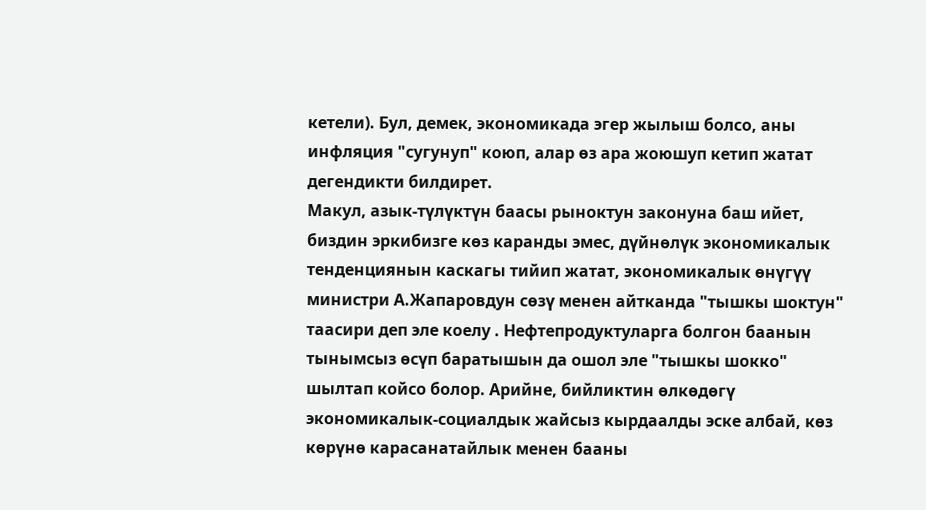кетели). Бул, демек, экономикада эгер жылыш болсо, аны инфляция "сугунуп" коюп, алар өз ара жоюшуп кетип жатат дегендикти билдирет.
Макул, азык-түлүктүн баасы рыноктун законуна баш ийет, биздин эркибизге көз каранды эмес, дүйнөлүк экономикалык тенденциянын каскагы тийип жатат, экономикалык өнүгүү министри А.Жапаровдун сөзү менен айтканда "тышкы шоктун" таасири деп эле коелу . Нефтепродуктуларга болгон баанын тынымсыз өсүп баратышын да ошол эле "тышкы шокко" шылтап койсо болор. Арийне, бийликтин өлкөдөгү экономикалык-социалдык жайсыз кырдаалды эске албай, көз көрүнө карасанатайлык менен бааны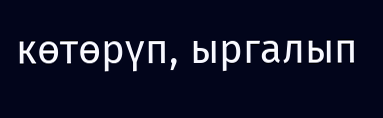көтөрүп, ыргалып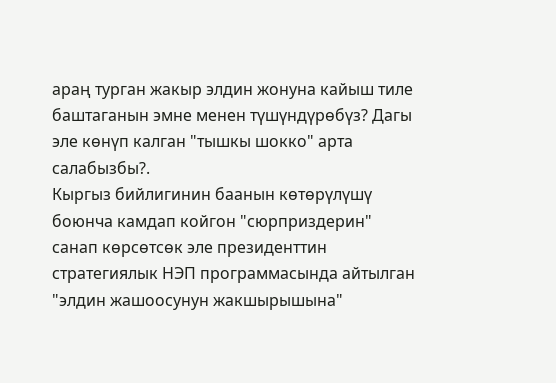араң турган жакыр элдин жонуна кайыш тиле баштаганын эмне менен түшүндүрөбүз? Дагы эле көнүп калган "тышкы шокко" арта салабызбы?.
Кыргыз бийлигинин баанын көтөрүлүшү боюнча камдап койгон "сюрприздерин" санап көрсөтсөк эле президенттин стратегиялык НЭП программасында айтылган "элдин жашоосунун жакшырышына"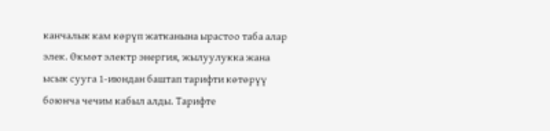канчалык кам көрүп жатканына ырастоо таба алар элек. Өкмөт электр энергия, жылуулукка жана ысык сууга 1-июндан баштап тарифти көтөрүү боюнча чечим кабыл алды. Тарифте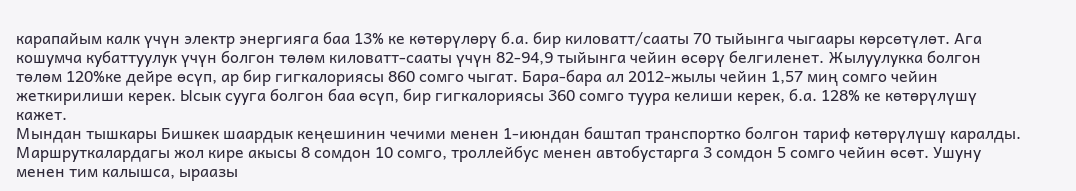карапайым калк үчүн электр энергияга баа 13% ке көтөрүлөрү б.а. бир киловатт/сааты 70 тыйынга чыгаары көрсөтүлөт. Ага кошумча кубаттуулук үчүн болгон төлөм киловатт-сааты үчүн 82-94,9 тыйынга чейин өсөрү белгиленет. Жылуулукка болгон төлөм 120%ке дейре өсүп, ар бир гигкалориясы 860 сомго чыгат. Бара-бара ал 2012-жылы чейин 1,57 миң сомго чейин жеткирилиши керек. Ысык сууга болгон баа өсүп, бир гигкалориясы 360 сомго туура келиши керек, б.а. 128% ке көтөрүлүшү кажет.
Мындан тышкары Бишкек шаардык кеңешинин чечими менен 1-июндан баштап транспортко болгон тариф көтөрүлүшү каралды. Маршруткалардагы жол кире акысы 8 сомдон 10 сомго, троллейбус менен автобустарга 3 сомдон 5 сомго чейин өсөт. Ушуну менен тим калышса, ыраазы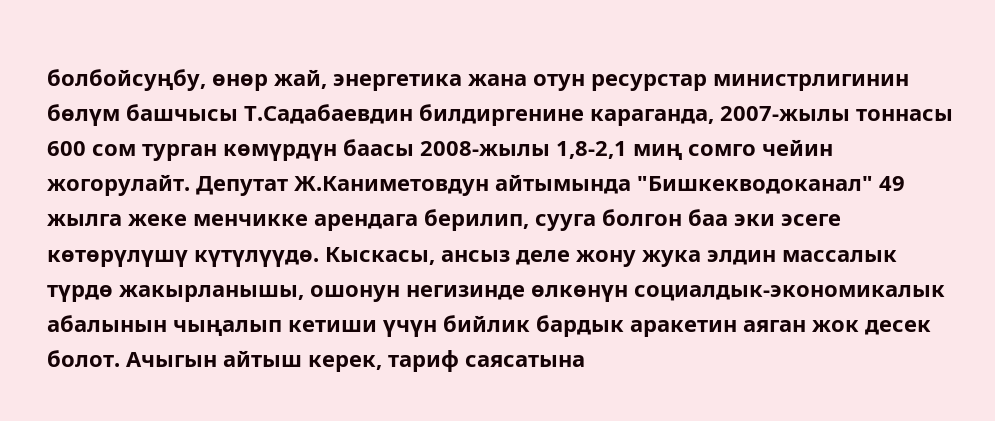болбойсуңбу, өнөр жай, энергетика жана отун ресурстар министрлигинин бөлүм башчысы Т.Садабаевдин билдиргенине караганда, 2007-жылы тоннасы 600 сом турган көмүрдүн баасы 2008-жылы 1,8-2,1 миң сомго чейин жогорулайт. Депутат Ж.Каниметовдун айтымында "Бишкекводоканал" 49 жылга жеке менчикке арендага берилип, сууга болгон баа эки эсеге көтөрүлүшү күтүлүүдө. Кыскасы, ансыз деле жону жука элдин массалык түрдө жакырланышы, ошонун негизинде өлкөнүн социалдык-экономикалык абалынын чыңалып кетиши үчүн бийлик бардык аракетин аяган жок десек болот. Ачыгын айтыш керек, тариф саясатына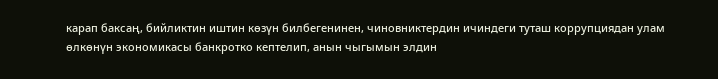карап баксаң, бийликтин иштин көзүн билбегенинен, чиновниктердин ичиндеги туташ коррупциядан улам өлкөнүн экономикасы банкротко кептелип, анын чыгымын элдин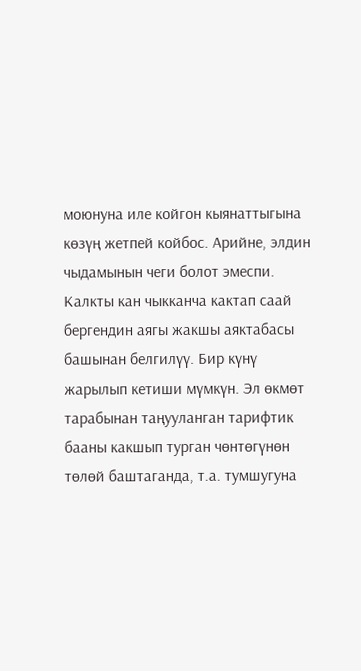моюнуна иле койгон кыянаттыгына көзүң жетпей койбос. Арийне, элдин чыдамынын чеги болот эмеспи. Калкты кан чыкканча кактап саай бергендин аягы жакшы аяктабасы башынан белгилүү. Бир күнү жарылып кетиши мүмкүн. Эл өкмөт тарабынан таңууланган тарифтик бааны какшып турган чөнтөгүнөн төлөй баштаганда, т.а. тумшугуна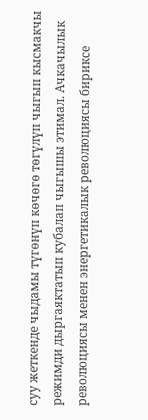суу жеткенде чыдамы түгөнүп көчөгө төгүлүп чыгып кысмакчы режимди дыргаяктатып кубалап чыгышы этимал. Ачкачылык революциясы менен энергетикалык революциясы бириксе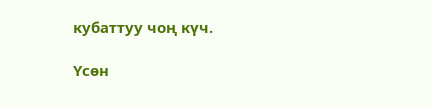кубаттуу чоң күч.

Үсөн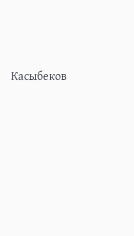Касыбеков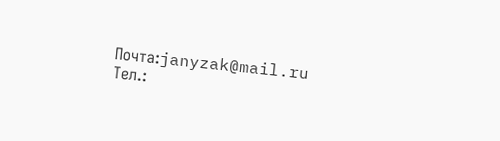Почта:janyzak@mail.ru
Тел.: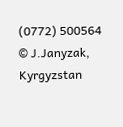(0772) 500564
© J.Janyzak, Kyrgyzstan